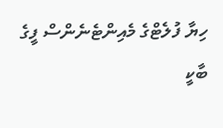ހިޔާ ފުލެޓްގެ މެއިންޓެނެންސް ފީގެ ބާކީ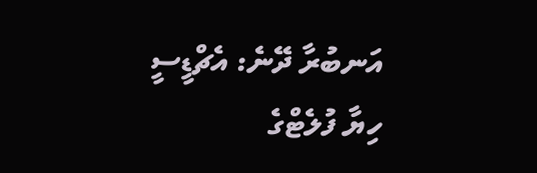އަނބުރާ ދޭނެ: އެޗްޑީސީ
ހިޔާ ފުލެޓްގެ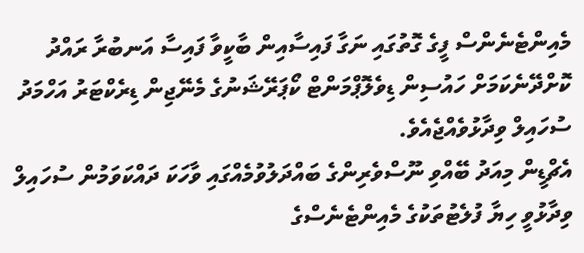މެއިންޓެނެންސް ފީގެ ގޮތުގައި ނަގާ ފައިސާއިން ބާކީވާ ފައިސާ އަނބުރާ ރައްދު ކޮށްދޭނެކަމަށް ހައުސިން ޑިވެލޮޕްމަންޓް ކޯޕަރޭޝަނުގެ މެނޭޖިން ޑިރެކްޓަރު އަހްމަދު ސުހައިލް ވިދާޅުވެއްޖެއެވެ.
އެޗްޑީން މިއަދު ބޭއްވި ނޫސްވެރިންގެ ބައްދަލުވުމެއްގައި ވާހަކަ ދައްކަވަމުން ސުހައިލް ވިދާޅުވީ ހިޔާ ފުލެޓުތަކުގެ މެއިންޓެނެސްގެ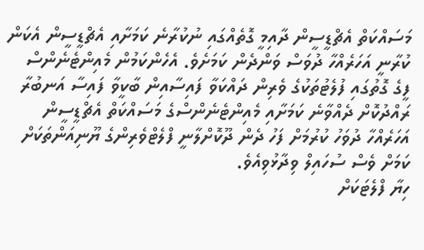މަސައްކަތް އެޗްޑީސީން ދާއިމީ ގޮތެއްގައި ނުކުރާނެ ކަމަށާއި އެޗްޑީސީން އެކަން ކުރާނީ އަހަރެއްހާ ދުވަސް ވަންދެން ކަމަށެވެ. އެހެންކަމުން މެއިންޓެނެންސް ފީގެ ގޮތުގައި ފުލެޓުތަކުގެ ވެރިން ދައްކަވާ ފައިސާއިން ބާކީވާ ފައިސާ އަނބުރާ ރައްދުކޮށް ދެއްވާނެ ކަމަށާއި މެއިންޓެނެންސްގެ މަސައްކަތް އެޗްޑީސީން އަހަރެއްހާ ދުވަހު ކުރުމަށް ފަހު ދެން ދޫކޮށްލާނީ ފްލެޓްވެރިންގެ ޔޫނިއަންތަކަށް ކަމަށް ވެސް ސުހައިލް ވިދާޅުވިއެވެ.
ހިޔާ ފްލެޓަކަށް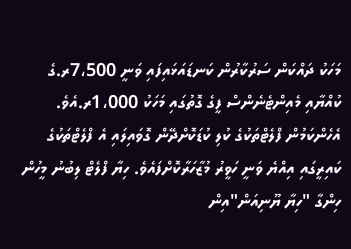މަހަކު ދައްކަން ސަރުކާރުން ކަނޑައަޅައިފައި ވަނީ 7،500ރ.ގެ ކުއްޔާއި މެއިންޓެނެންސް ފީގެ ގޮތުގައި މަހަކު 1،000ރ.އެވެ. އެހެންކަމުން ފްލެޓްތަކުގެ ކުލި ކުޑަކޮށްދޭން ގޮވައިލައި އެ ފްލެޓްތަކުގެ ކައިރީގައި އިއްޔެ ވަނީ ހަވީރު މުޒާހަރާކޮށްފައެވެ. ހިޔާ ފްލެޓް ލިބުނު މީހުން ހިންގާ "ހިޔާ ޔޫނިއަން"އިން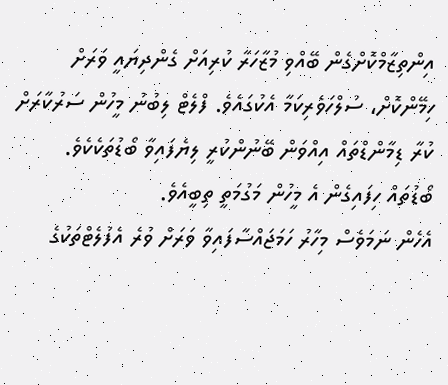އިންތިޒާމްކޮށްގެން ބޭއްވި މުޒާހަރާ ކުރިއަށް ގެންދިޔައީ ވަރަށް ހިމޭންކޮށް، ސުލްހަވެރިކަމާ އެކުގައެވެ. ފްލެޓް ލިބުނު މީހުން ސަރުކާރަށް ކުރާ ޑިމާންޑްތައް އިއްވަން ބޭނުންކުރީ ލިޔެފައިވާ ބޯޑުތަކެކެވެ. ބޯޑުތައް ހިފައިގެން އެ މީހުން މަގުމަތީ ތިބީއެވެ.
އެހެން ނަމަވެސް މިހާރު ހަމަޖައްސާފައިވާ ވަރަށް ވުރެ އެފުލެޓްތަކުގެ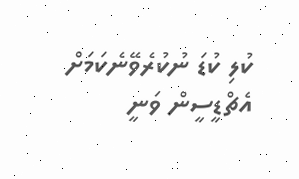ކުލި ކުޑަ ނުކުރެވޭނެކަމަށް އެޗްޑީސީން ވަނީ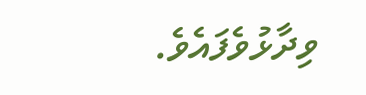ވިދާޅުވެފައެވެ.